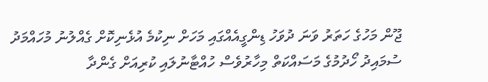ޖޫން މަހުގެ ހަތަރު ވަނަ ދުވަހު ޑިންގީއެއްގައި މަހަށް ނިކުމެ އުޅެނިކޮށް ގެއްލުނު މުހައްމަދު ސުމައިދު ހޯދުމުގެ މަސައްކަތް މިހާރުވެސް ހުއްޓާނުލައި ކުރިއަށް ގެންދާ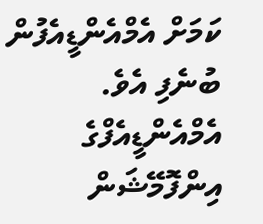ކަމަށް އެމްއެންޑީއެފުން ބުނެފި އެވެ.
އެމްއެންޑީއެފްގެ އިންފޮމޭޝަން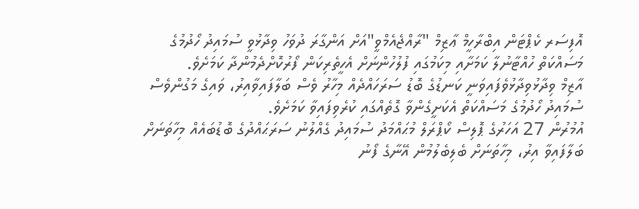އޮފިސަރ ކެޕްޓަން އިބްރާހީމް ޢާޒިމް "ރާއްޖެއެމްވީ"އަށް އަންގާރަ ދުވަހު ވިދާޅުވީ ސުމައިދު ހޯދުމުގެ މަސައްކަތް ހުއްޓާނުލާ ކަމަށާއި މިކަމުގައި ފުލުހުންނަށް އެހީތެރިކަން ފޯރުކޮށްދެމުންދާ ކަމަށެވެ.
އާޒިމް ވިދާޅުވިދާޅުވެފައިވަނީ ކަނޑުގެ ބޮޑު ސަރަހައްދެއް މިހާރު ވެސް ބަލާފައިވާއިރު، ވައިގެ މަގުންވެސް ސުމައިދު ހޯދުމުގެ މަސައްކަތް އެކަށީގެންވާ ގޮތެއްގައި ކުރެވިފައިވާ ކަމަށެވެ.
އުމުރުން 27 އަހަރުގެ ޕޮލިސް ކޯޕްރަލް މުޙައްމަދު ސުމައިދު ގެއްލުނު ސަރަޙައްދުގެ ބޮޑުބައެއް މިހާތަނަށް ބަލާފައިވާ އިރު، މިހާތަނަށް ބެލިބެލުމުން އޭނާގެ ފޯނު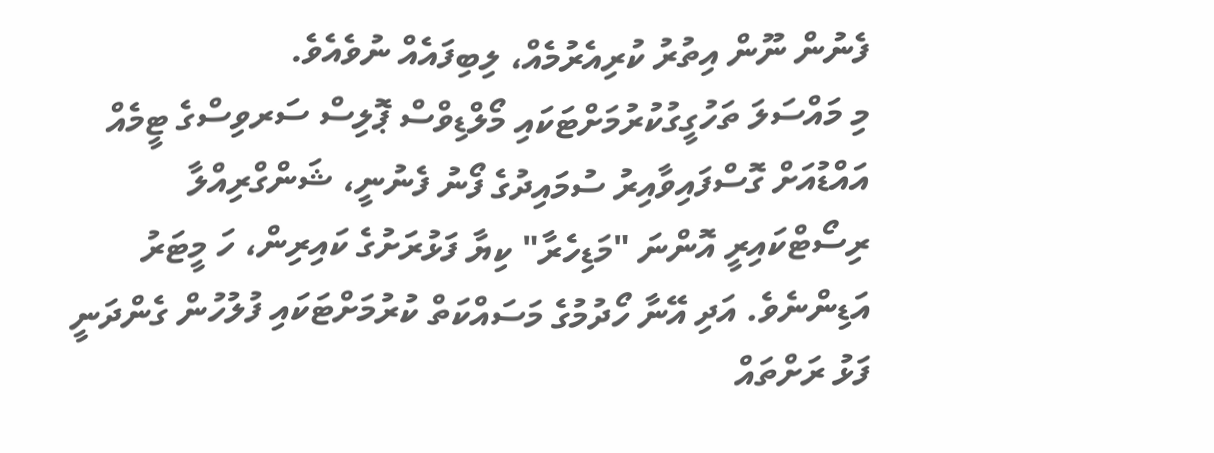ފެނުން ނޫން އިތުރު ކުރިއެރުމެއް، ލިބިފައެއް ނުވެއެވެ.
މި މައްސަލަ ތަހުގީގުކުރުމަށްޓަކައި މޯލްޑިވްސް ޕޮލިސް ސަރވިސްގެ ޓީމެއް އައްޑުއަށް ގޮސްފައިވާއިރު ސުމައިދުގެ ފޯނު ފެނުނީ، ޝަންގްރިއްލާ ރިސޯޓްކައިރީ އޮންނަ "މަޑިހެރާ" ކިޔާ ފަޅުރަށުގެ ކައިރިން، ހަ މީޓަރު އަޑިންނެވެ. އަދި އޭނާ ހޯދުމުގެ މަސައްކަތް ކުރުމަށްޓަކައި ފުލުހުން ގެންދަނީ ފަޅު ރަށްތައް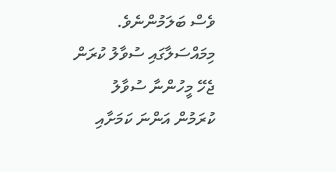ވެސް ބަލަމުންނެވެ.
މިމައްސަލާގައި ސުވާލު ކުރަން ޖެހޭ މީހުންނާ ސުވާލު ކުރަމުން އަންނަ ކަމަށާއި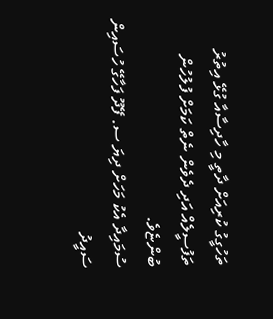ތަހުގީގު ކުރިއަށް ދާތީ މި ހާދިސާއާ ގުޅޭ އިތުރު ތަފުސީލެއް އަދި ދެވެން ނެތް ކަމަށް ފުލުހުން ބުންޏެވެ.
ސުމައިދާ އެކު މަހަށް ދިޔަ ސ. ފޭދޫ ފަހާގޭ ހުސައިން ސައީދު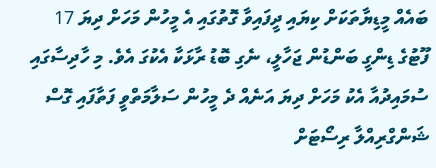ބައެއް މީޑިޔާތަކަށް ކިޔައި ދީފައިވާ ގޮތުގައި އެ މީހުން މަހަށް ދިޔަ 17 ފޫޓުގެ ޑިންގީ ބަންޑުން ޖަހާލީ، ނެގި ބޮޑު ރާޅަކާ އެކުގަ އެވެ. މި ހާދިސާގައި ސުމައިދުއާ އެކު މަހަށް ދިޔަ އަނެއް ދެ މީހުން ސަލާމަތްވީ ފަތާފައި ގޮސް ޝަންގްރިއްލާ ރިސޯޓަށް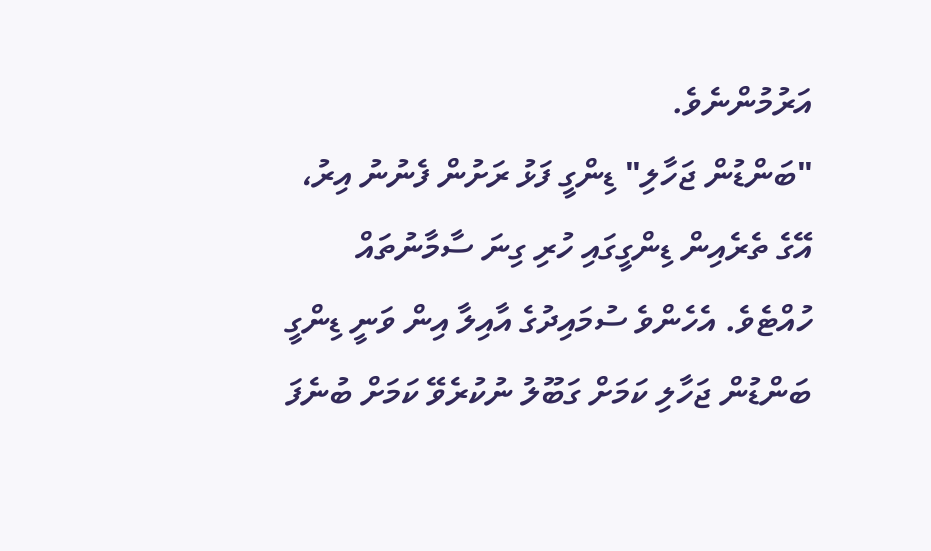އަރުމުންނެވެ.
"ބަންޑުން ޖަހާލި" ޑިންގީ ފަޅު ރަށުން ފެނުނު އިރު، އޭގެ ތެރެއިން ޑިންގީގައި ހުރި ގިނަ ސާމާނުތައް ހުއްޓެވެ. އެހެންވެ ސުމައިދުގެ އާއިލާ އިން ވަނީ ޑިންގީ ބަންޑުން ޖަހާލި ކަމަށް ގަބޫލު ނުކުރެވޭ ކަމަށް ބުނެފަ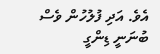އެވެ. އަދި ފުލުހުން ވެސް ބުނަނީ ޑިންގީ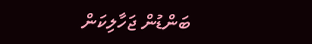ބަންޑުން ޖަހާލިކަން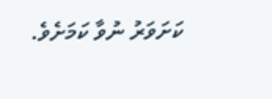ކަށަވަރު ނުވާ ކަމަށެވެ.